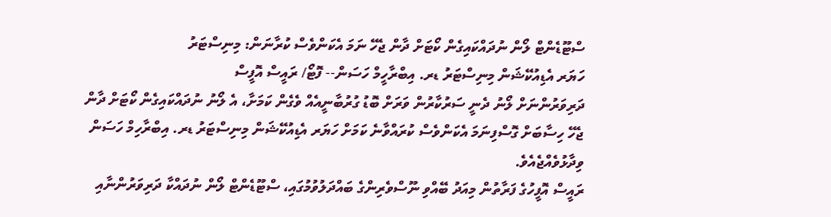ސްޓޫޑެންޓް ލޯން ނުދައްކައިގެން ކޯޓަށް ދާން ޖެހޭ ނަމަ އެކަންވެސް ކުރާނަން: މިނިސްޓަރު
ހަޔަރ އެޑިއުކޭޝަން މިނިސްޓަރު ޑރ. އިބްރާހީމް ހަސަން-- ފޮޓޯ/ ރައީސް އޮފީސް
ދަރިވަރުންނަށް ލޯނު ދެނީ ސަރުކާރުން ވަރަށް ބޮޑު ގުރުބާނީއެއް ވެގެން ކަމަށާ، އެ ލޯނު ނުދައްކައިގެން ކޯޓަށް ދާން ޖެހޭ ހިސާބަށް ގޮސްފިނަމަ އެކަންވެސް ކުރައްވާނެ ކަމަށް ހަޔަރ އެޑިއުކޭޝަން މިނިސްޓަރު ޑރ. އިބްރާހިމް ހަސަން ވިދާޅުވެއްޖެއެވެ.
ރައީސް އޮފީހުގެ ފަރާތުން މިއަދު ބޭއްވި ނޫސްވެރިންގެ ބައްދަލުވުމުގައި، ސްޓޫޑެންޓް ލޯން ނުދައްކާ ދަރިވަރުންނާއި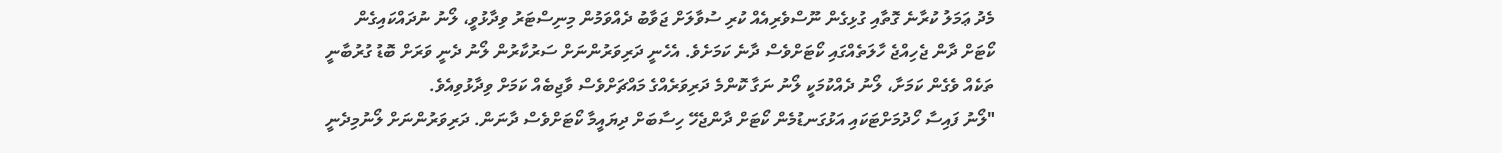މެދު ޢަމަލު ކުރާނެ ގޮތާއި ގުޅިގެން ނޫސްވެރިއެއް ކުރި ސުވާލަށް ޖަވާބު ދެއްވަމުން މިނިސްޓަރު ވިދާޅުވީ، ލޯނު ނުދައްކައިގެން ކޯޓަށް ދާން ޖެހިއްޖެ ހާލަތެއްގައި ކޯޓަށްވެސް ދާނެ ކަމަށެވެ. އެހެނީ ދަރިވަރުންނަށް ސަރުކާރުން ލޯނު ދެނީ ވަރަށް ބޮޑު ގުރުބާނީ ތަކެއް ވެގެން ކަމަށާ، ލޯނު ދެއްކުމަކީ ލޯނު ނަގާ ކޮންމެ ދަރިވަރެއްގެ މައްޗަށްވެސް ވާޖިބެއް ކަމަށް ވިދާޅުވިއެވެ.
"ލޯނު ފައިސާ ހޯދުމަށްޓަކައި އަޅުގަނޑުމެން ކޯޓަށް ދާންޖެހޭ ހިސާބަށް ދިޔައީމާ ކޯޓަށްވެސް ދާނަން. ދަރިވަރުންނަށް ލޯނުމިދެނީ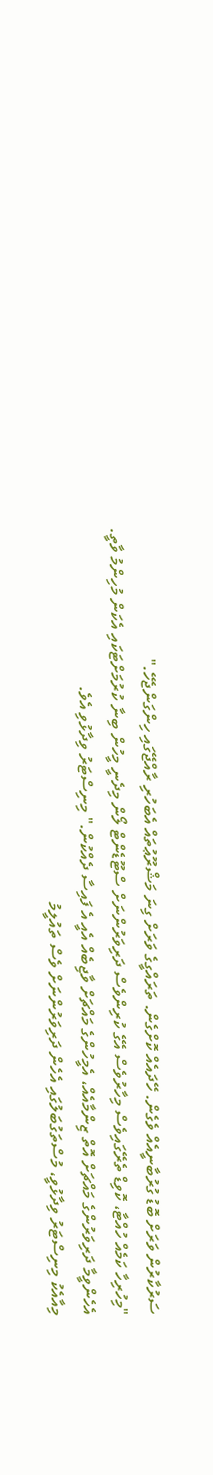ސަރުކާރުން ވަރަށް ބޮޑު ގުރުބާނީއެއް ވެގެން. ހޭދައެއް ކޮށްގެން. ތަރައްގީގެ ވަރަށް ގިނަ މަޝްރޫޢުތައް އެބަހުރި ރާއްޖޭގައި ހިންގަންޖެހޭ."
"މިހުރިހާ ކަމެއް ހުއްޓާ، ކޮވިޑް ތެރޭގައިވެސް މިހާރުވެސް އޭގެ ކުރިންވެސް ދަރިވަރުންނަށް ސްޓޫޑެންޓް ލޯން މިދެނީ މީހުން ބިނާ ކުރުމަށްޓަކައި އެކަން މުހިންމު ވާތީ. އެހެންވީމާ ދަރިވަރުންގެ މައްޗަށް އޮތް ޒިންމާއެއް، އެމީހުންގެ މައްޗަށް ވާޖިބެއް އެއީ އެ ފައިސާ ދެއްކުން." މިނިސްޓަރު ވިދާޅުވި އެވެ.
މިއާއެކު މިނިސްޓަރު ވިދާޅުވީ، މުސްތަގުބަލުގައި އެހެން ދަރިވަރުންނަށް ވެސް ތައުލީމު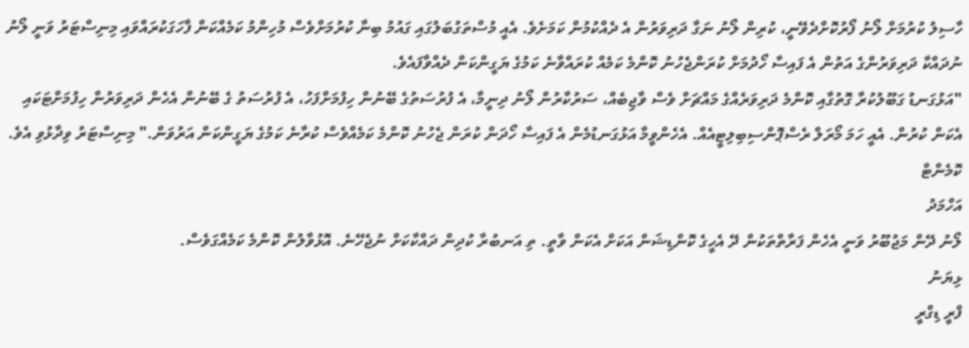ހާސިލު ކުރުމަށް ލޯނު ފޯރުކޮށްދެވޭނީ، ކުރިން ލޯނު ނަގާ ދަރިވަރުން އެ ދެއްކުމުން ކަމަށެވެ. އެއީ މުސްތަގުބަލުގައި ގައުމު ބިނާ ކުރުމަށްވެސް މުހިންމު ކަމެއްކަން ފާހަގަކުރައްވައި މިނިސްޓަރު ވަނީ ލޯނު ނުދައްކާ ދަރިވަރުންގެ އަތުން އެ ފައިސާ ހޯދުމަށް ކުރަންޖެހުނު ކޮންމެ ކަމެއް ކުރައްވާނެ ކަމުގެ ޔަގީންކަން ދެއްވާފައެވެ.
"އަޅުގަނޑު ގަބޫލުކުރާ ގޮތުގާއި ކޮންމެ ދަރިވަރެއްގެ މައްޗަށް ވެސް ވާޖިބެއް، ސަރުކާރުން ލޯނު ދިނީމާ، އެ ފުރުސަތުގެ ބޭނުން ހިފުމަށްފަހު، އެ ފުރުސަތު ގެ ބޭނުން އެހެން ދަރިވަރުން ހިފުމަށްޓަކައި އެކަން ކުރުން. އެއީ ހަމަ މޯރަލް ރެސްޕޮންސިބިލިޓީއެއް. އެހެންވީމާ އަޅުގަނޑުމެން އެ ފައިސާ ހޯދަން ކުރަން ޖެހުނު ކޮންމެ ކަމެއްވެސް ކުރާނެ ކަމުގެ ޔަގީންކަން އަރުވަން." މިނިސްޓަރު ވިދާޅުވި އެވެ.
ކޮމެންޓް
އަހްމަދު
ލޯނު ދޭން މަޖުބޫރު ވަނީ އެހެން ފަރާތްތަކުން ދޭ އެހީގެ ކޮންޑިޝަން އަކަށް އެކަން ވާތީ. ތި އަނބުރާ ކުދިން ދައްކާކަށް ނުޖެހޭނެ. އޮޅުވާލުން ކޮންމެ ކަމެއްގަވެސް.
ޅިޔަނު
ފްރީ ޑިގްރީ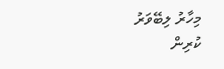މިހާރު ލިބޭވަރު ކުރިން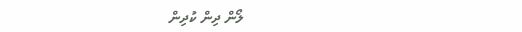ލޯން ދިން ކުދިން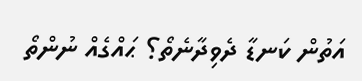އަތުން ކަނޑާ ދެވިދާނެތޯ؟ ޙައްގެއް ނުންތޯ